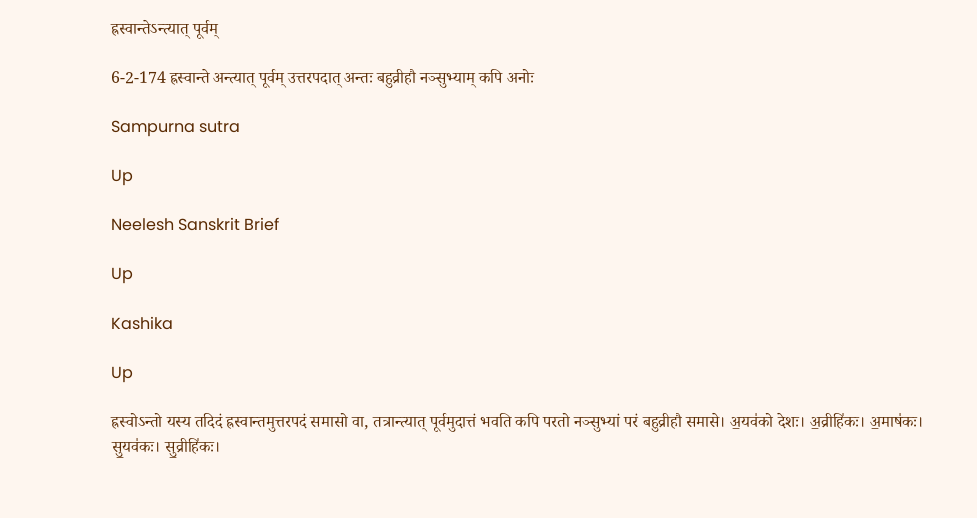ह्रस्वान्तेऽन्त्यात् पूर्वम्

6-2-174 ह्रस्वान्ते अन्त्यात् पूर्वम् उत्तरपदात् अन्तः बहुव्रीहौ नञ्सुभ्याम् कपि अनोः

Sampurna sutra

Up

Neelesh Sanskrit Brief

Up

Kashika

Up

ह्रस्वोऽन्तो यस्य तदिदं ह्रस्वान्तमुत्तरपदं समासो वा, तत्रान्त्यात् पूर्वमुदात्तं भवति कपि परतो नञ्सुभ्यां परं बहुव्रीहौ समासे। अ॒यव॑को देशः। अ॒व्रीहि॑कः। अ॒माष॑कः। सु॒यव॑कः। सु॒व्रीहि॑कः।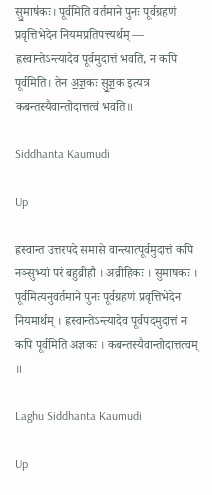सु॒माष॑कः। पूर्वमिति वर्तमाने पुनः पूर्वग्रहणं प्रवृत्तिभेदेन नियमप्रतिपत्त्यर्थम् — ह्रस्वान्तेऽन्त्यादेव पूर्वमुदात्तं भवति, न कपि पूर्वमिति। तेन अ॒ज्ञ॒कः सु॒ज्ञ॒क इत्यत्र कबन्तस्यैवान्तोदात्तत्वं भवति॥

Siddhanta Kaumudi

Up

ह्रस्वान्त उत्तरपदे समासे वान्त्यात्पूर्वमुदात्तं कपि नञ्सुभ्यां परं बहुव्रीहौ । अव्रीहिकः । सुमाषकः । पूर्वमित्यनुवर्तमाने पुनः पूर्वग्रहणं प्रवृत्तिभेदेन नियमार्थम् । ह्रस्वान्तेऽन्त्यादेव पूर्वपदमुदात्तं न कपि पूर्वमिति अज्ञकः । कबन्तस्यैवान्तोदात्तत्वम् ॥

Laghu Siddhanta Kaumudi

Up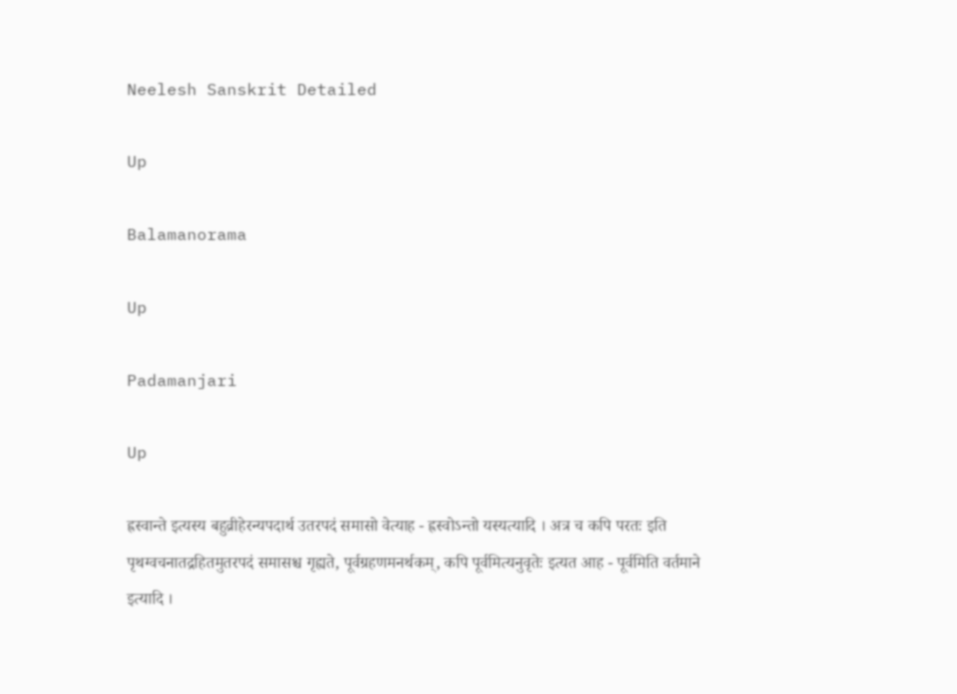Neelesh Sanskrit Detailed

Up

Balamanorama

Up

Padamanjari

Up

ह्रस्वान्ते इत्यस्य बहुव्रीहेरन्यपदार्थ उतरपदं समासो वेत्याह - ह्रस्वोऽन्तो यस्यत्यादि । अत्र च कपि परतः इति पृथग्वचनातद्रहितमुतरपदं समासश्च गृह्यते, पूर्वग्रहणमनर्थकम्, कपि पूर्वमित्यनुवृतेः इत्यत आह - पूर्वमिति वर्तमाने इत्यादि ।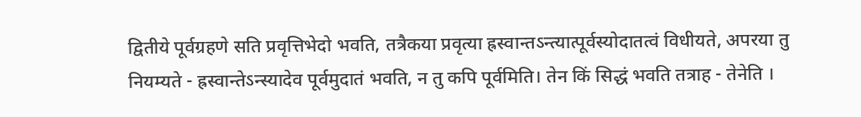द्वितीये पूर्वग्रहणे सति प्रवृत्तिभेदो भवति, तत्रैकया प्रवृत्या ह्रस्वान्तऽन्त्यात्पूर्वस्योदातत्वं विधीयते, अपरया तु नियम्यते - ह्रस्वान्तेऽन्स्यादेव पूर्वमुदातं भवति, न तु कपि पूर्वमिति। तेन किं सिद्धं भवति तत्राह - तेनेति ।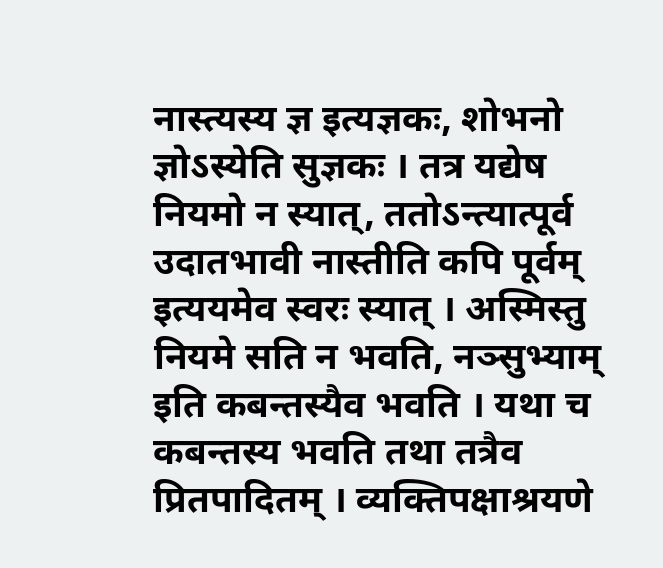नास्त्यस्य ज्ञ इत्यज्ञकः, शोभनो ज्ञोऽस्येति सुज्ञकः । तत्र यद्येष नियमो न स्यात्, ततोऽन्त्यात्पूर्व उदातभावी नास्तीति कपि पूर्वम् इत्ययमेव स्वरः स्यात् । अस्मिस्तु नियमे सति न भवति, नञ्सुभ्याम् इति कबन्तस्यैव भवति । यथा च कबन्तस्य भवति तथा तत्रैव प्रितपादितम् । व्यक्तिपक्षाश्रयणे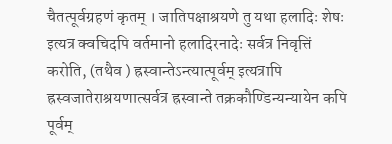चैतत्पूर्वग्रहणं कृतम् । जातिपक्षाश्रयणे तु यथा हलादिः शेषः इत्यत्र क्वचिदपि वर्तमानो हलादिरनादेः सर्वत्र निवृत्तिं करोति, (तथैव ) ह्रस्वान्तेऽन्त्यात्पूर्वम् इत्यत्रापि ह्रस्वजातेराश्रयणात्सर्वत्र ह्रस्वान्ते तक्रकौण्डिन्यन्यायेन कपि पूर्वम्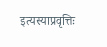इत्यस्याप्रवृत्तिः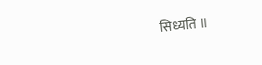सिध्यति ॥